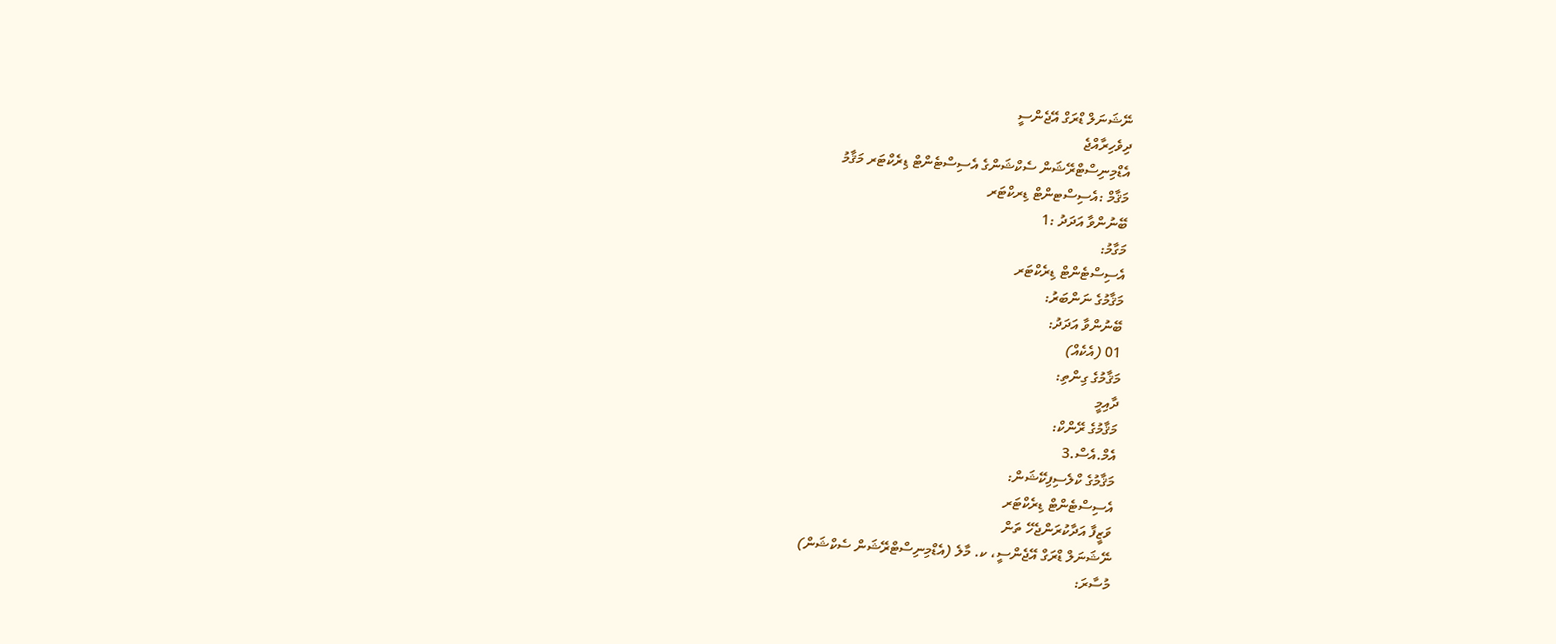ނޭޝަނަލް ޑްރަގް އޭޖެންސީ
ދިވެހިރާއްޖެ
އެޑްމިނިސްޓްރޭޝަން ސެކްޝަންގެ އެސިސްޓެންޓް ޑިރެކްޓަރ މަޤާމު
މަޤާމް :އެސިސްޓންޓް ޑިރކްޓަރ
ބޭނުންވާ އަދަދު :1
މަގާމު:
އެސިސްޓެންޓް ޑިރެކްޓަރ
މަޤާމުގެ ނަންބަރު:
ބޭނުންވާ އަދަދު:
01 (އެކެއް)
މަޤާމުގެ ގިންތި:
ދާއިމީ
މަޤާމުގެ ރޭންކް:
އެމް.އެސް.3
މަޤާމުގެ ކްލެސިފިކޭޝަން:
އެސިސްޓެންޓް ޑިރެކްޓަރ
ވަޒީފާ އަދާކުރަންޖެހޭ ތަން
ނޭޝަނަލް ޑްރަގް އޭޖެންސީ، ކ. މާލެ (އެޑްމިނިސްޓްރޭޝަން ސެކްޝަން)
މުސާރަ: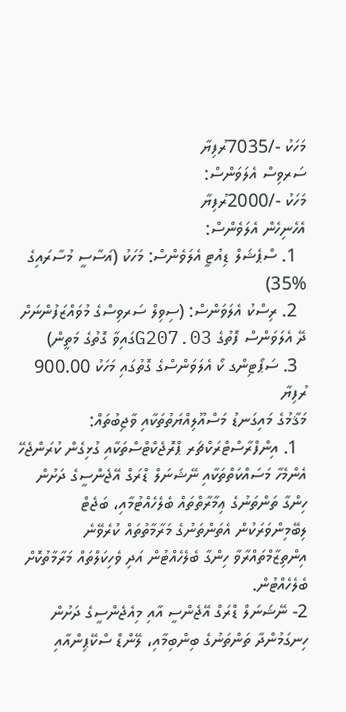މަހަކު -/7035ރުފިޔާ
ސަރވިސް އެލަވަންސް:
މަހަކު -/2000ރުފިޔާ
އެހެނިހެން އެލަވެންސް:
  1. ސްޕެޝަލް ޑިއުޓީ އެލަވެންސް: މަހަކު (އަސާސީ މުސާރައިގެ %35)
  2. ރިސްކު އެލަވަންސް: (ސިވިލް ސަރވިސްގެ މުވައްޒަފުންނަށް ދޭ އެލަވަންސް ފޮތުގެ G207.03ގައިވާ ގޮތުގެ މަތީން)
  3. ސަޕޯޓިންގ ކޯ އެލަވަންސްގެ ގޮތުގައި މަހަކު 900.00 ރުފިޔާ
މަޤާމުގެ މައިގަނޑު މަސްއޫލިއްޔަތުތަކާއި ވާޖިބުތައް:
  1. އިންފްރާސްޓްރަކްޗަރ ޕްރޮޖެކްޓްސްތަކާއި ގުޅިގެން ކުރަންޖެހޭ އެންމެހާ މަސައްކަތްތަކާއި ނޭޝަނަލް ޑްރަގް އޭޖެންސީގެ ދަށުން ހިންގާ ތަންތަނުގެ ޢިމާރާތްތައް ބެލެހެއްޓުމާއި، ބަޖެޓް ލިބޭމިންވަރަކުން އެތަންތަނުގެ މަރާމާތުތައް ކުރެވޭނެ އިންތިޒާމްތައްރާވާ ހިންގާ ބެލެހެއްޓުން އަދި ވެހިކަލްތައް މަރާމާތުކޮށް ބެލެހެއްޓުން.
2- ނޭޝަނަލް ޑްރަގް އޭޖެންސީ އާއި މިއެޖެންސީގެ ދަށުން ހިނގަމުންދާ ތަންތަނުގެ ބިންބިމާއި، ލޭންޑް ސްކޭޕިންއާއި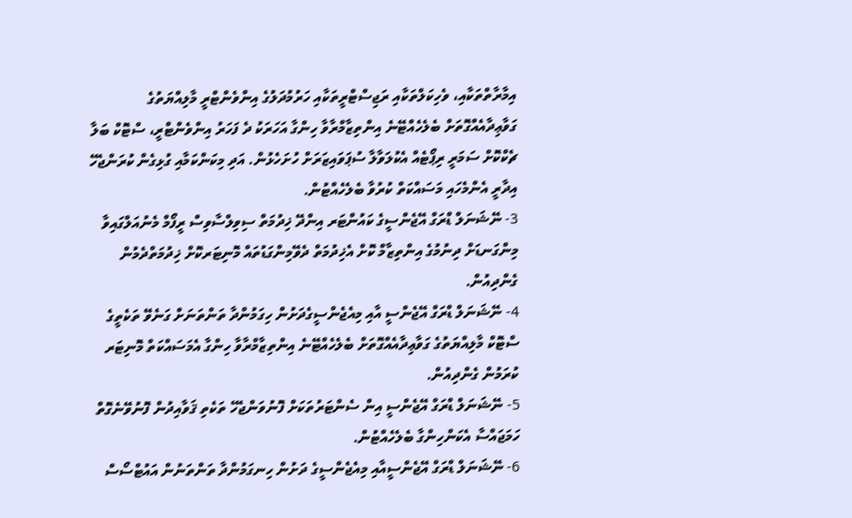އިމާރާތްތަކާއި، ވެހިކަލްތަކާއި ރަޖިސްޓްރީތަކާއި ހަރުމުދަލުގެ އިންވެންޓްރީ މާލިއްޔަތުގެ ގަވާޢިދާއެއްގޮތަށް ބެލެހެއްޓޭނެ އިންތިޒާމްރާވާ ހިންގާ އަހަރަކު ދެ ފަހަރު އިންވެންޓްރީ، ސްޓޮކް ބަލާ ޗެކްކޮށް ސަމަރީ ރިޕޯޓެއް އެކުލަވާލާ ސުޕަވައިޒަރަށް ހުށަހެޅުން. އަދި މިކަންކަމާއި ގުޅިގެން ކުރަންޖެހޭ އިދާރީ އެންމެހައި މަސައްކަތް ކުރުވާ ބެލެހެއްޓުން.
3- ނޭޝަނަލް ޑްރަގް އޭޖެންސީގެ ކައުންޓަރ އިންދޭ ޚިދުމަތް ސިވިލްސާވިސް ރީފޯމް މެނުއަލްގައިވާ މިންގަނޑަށް ދިނުމުގެ އިންތިޒާމް ކޮށް އެޚިދުމަތް ދެވޭމިންގަޑުތައް މޮނިޓަރކޮށް ޚިދުމަތްދެމުން ގެންދިއުން.
4- ނޭޝަނަލް ޑްރަގް އޭޖެންސީ އާއި މިއެޖެންސީގެދަށުން ހިގަމުންދާ ތަންތަނަށް ގަނެވޭ ތަކެތީގެ ސްޓޮކް މާލިއްޔަތުގެ ގަވާޢިދާއެއްގޮތަށް ބެލެހެއްޓޭނެ އިންތިޒާމްރާވާ ހިންގާ އެމަސައްކަތް މޮނިޓަރ ކުރަމުން ގެންދިއުން.
5- ނޭޝަނަލް ޑްރަގް އޭޖެންސީ އިން ސެންޓަރުތަކަށް ފޮނުވަންޖެހޭ ތަކެތި ޤަވާއިދުން ފޮނުވޭނެގޮތް ހަމަޖައްސާ އެކަންހިންގާ ބެލެހެއްޓުން.
6- ނޭޝަނަލް ޑްރަގް އޭޖެންސީއާއި މިއެޖެންސީގެ ދަށުން ހިނގަމުންދާ ތަންތަނުން އައުޓްސޯސް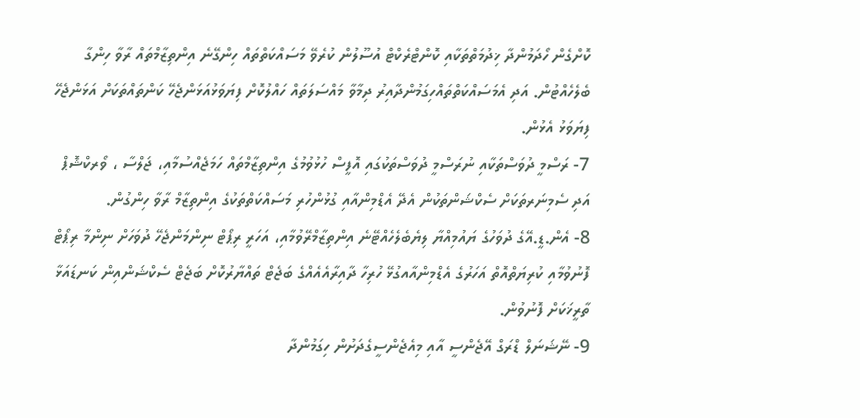ކޮށްގެން ހޯދަމުންދާ ޚިދުމަތްތަކާއި ކޮންޓްރެކްޓް އުސޫލުން ކުރެވޭ މަސައްކަތްތައް ހިންގޭނެ އިންތިޒާމްތައް ރާވާ ހިންގާ ބެލެހެއްޓުން. އަދި އެމަސައްކަތްތައްހިގަމުންދާއިރު ދިމާވާ މައްސަލަތައް ހައްލުކޮށް ފިޔަވަޅުއަޅަންޖެހޭ ކަންތައްތަކަށް އަޅަންޖެހޭ ފިޔަވަޅު އެޅުން.
7- ރަސްމީ ދުވަސްތަކާއި ނުރަސްމީ ދުވަސްތަކުގައި އޮފީސް ހުޅުވުމުގެ އިންތިޒާމްތައް ހަމަޖެއްސުމާއި، ޖަލްސާ ، ވޯރކްޝޮޕް އަދި ސެމިނަރތަކަށް ސެކްޝަންތަކުން އެދޭ އެޑްމިންއާއި ގުޅުންހުރި މަސައްކަތްތަކުގެ އިންތިޒާމް ރާވާ ހިންގުން.
8- އެން.ޑީ.އޭގެ ދުވަހުގެ ޔައުމިއްޔާ ލިޔެބެލެހެއްޓޭނެ އިންތިޒާމްރޭވުމާއި، އަހަރީ ރިޕޯޓް ނިންމަންޖެހޭ ދުވަހަށް ނިންމާ ރިޕޯޓް ފޮނުވުމާއި ކުރިޔަތްއޮތް އަހަރުގެ އެޑްމިންއާއގުޅޭ ހުރިހާ ދާއިރާއެއެއްގެ ބަޖެޓް ތައްޔާރުކޮށް ބަޖެޓް ސެކްޝަންއިން ކަނޑައަޅާ ތާރީޚަކަށް ފޮނުވުން.
9- ނޭޝަނަލް ޑްރަގް އޭޖެންސީ އާއި މިއެޖެންސީގެދަށުން ހިގަމުންދާ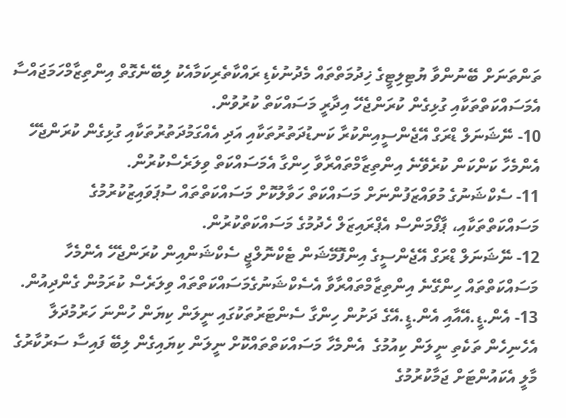ތަންތަނަށް ބޭނުންވާ ޔުޓިލިޓީގެ ޚިދުމަތްތައް މެދުނުކެޑި ރައްކާތެރިކަމާއެކު ލިބޭނެގޮތް އިންތިޒާމްހަމަޖައްސާ އެމަސައްކަތްތަކާއި ގުޅިގެން ކުރަންޖެހޭ އިދާރީ މަސައްކަތް ކުރުވުން.
10- ނޭޝަނަލް ޑްރަގް އޭޖެންސީއިންކުރާ ކަނޑުދަތުރުތަކާއި އަދި އެއްގަމުދަތުރުތަކާއި ގުޅިގެން ކުރަންޖެހޭ އެންމެހާ ކަންކަން ކުރެވޭނެ އިންތިޒާމްތައްރާވާ ހިންގާ އެމަސައްކަތް ވިލަރެސްކުރުން.
11- ސެކްޝަނުގެ މުވައްޒަފުންނަށް މަސައްކަތް ހަވާލުކޮށް މަސައްކަތްތައް ސުޕަވައިޒުކުރުމުގެ މަސައްކަތްތަކާއި، ޕާފޯމަންސް އެޕްރައިޒަލް ހެދުމުގެ މަސައްކަތްކުރުން.
12- ނޭޝަނަލް ޑްރަގް އޭޖެންސީގެ އިންފޮމޭޝަން ޓެކްނޮލްޖީ ސެކްޝަންއިން ކުރަންޖެހޭ އެންމެހާ މަސައްކަތްތައް ހިންގޭނެ އިންތިޒާމްތައްރާވާ އެސެކްޝަނުގެމަސައްކަތްތައް ވިލަރެސް ކުރަމުން ގެންދިއުން.
13- އެން.ޑީ.އޭއާއި އެން.ޑީ.އޭގެ ދަށުން ހިންގާ ސެންޓަރުތަކުގައި ނީލަން ކިޔަން ހުންނަ ހަރުމުދަލާ އެހެނިހެން ތަކެތި ނީލަން ކިއުމުގެ  އެންމެހާ މަސައްކަތްތައްކޮށް ނީލަން ކިޔައިގެން ލިބޭ ފައިސާ ސަރުކާރުގެ މާލީ އެކައުންޓަށް ޖަމާކުރުމުގެ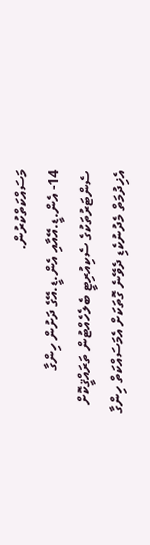މަސައްކަތްކުރުން.
14- އެން.ޑީ.އޭއާއި އެން.ޑީ.އޭގެ ދަށުން ހިންގާ ސެންޓަރުތަކުގެ ސެކިއުރިޓީ ބެލެހެއްޓުން ތަރައްޤީކޮށް އެޚިދުމަތް މެދުނުކެޑި ދެވޭނެ ގޮތަކަށް އެމަސައްކަތް ހިންގާ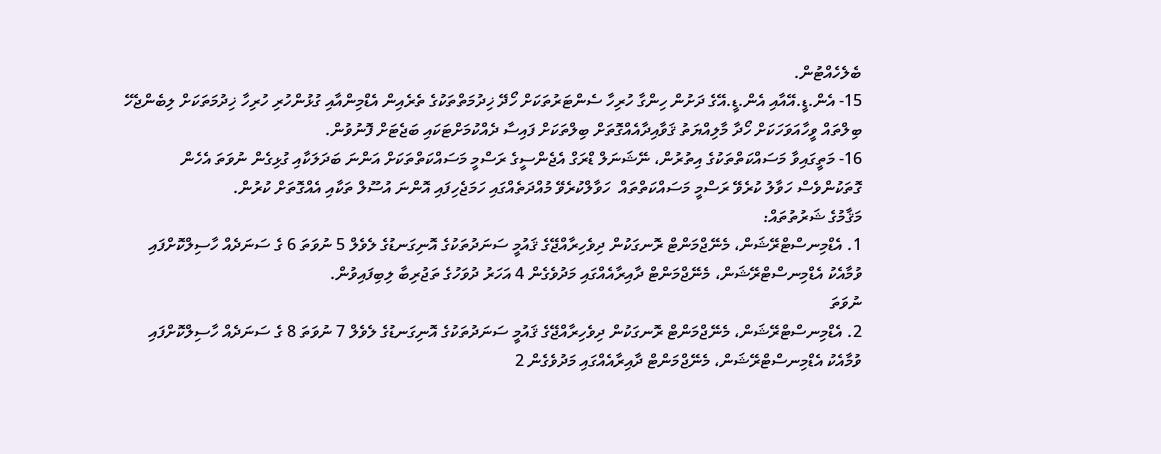ބެލެހެއްޓުން.
15- އެން.ޑީ.އޭއާއި އެން.ޑީ.އޭގެ ދަށުން ހިންގާ ހުރިހާ ސެންޓަރުތަކަށް ހޯދޭ ޚިދުމަތްތަކުގެ ތެރެއިން އެޑްމިންއާއި ގުޅުންހުރި ހުރިހާ ޚިދުމަތަކަށް ލިބެންޖެހޭ ބިލްތައް ވީހާއަވަހަކަށް ހޯދާ މާލިއްޔަތު ޤަވާއިދާއެއްގޮތަށް ބިލްތަކަށް ފައިސާ ދެއްކުމަށްޓަކައި ބަޖެޓަށް ފޮނުވުން.
16- މަތީގައިވާ މަސައްކަތްތަކުގެ އިތުރުން، ނޭޝަނަލް ޑްރަގް އެޖެންސީގެ ރަސްމީ މަސައްކަތްތަކަށް އަންނަ ބަދަލަކާއި ގުޅިގެން ނުވަތަ އެހެން ގޮތަކުންވެސް ހަވާލު ކުރެވޭ ރަސްމީ މަސައްކަތްތައް  ހަވާލްކުރެވޭ މުއްދަތެއްގައި ހަމަޖެހިފައި އޮންނަ އުސޫލް ތަކާއި އެއްގޮތަށް ކުރުން.
މަޤާމުގެ ޝަރުތުތައް:
1. އެޑްމިނސްޓްރޭޝަން، މެނޭޖްމަންޓް ރޮނގަކުން ދިވެހިރާއްޖޭގެ ޤައުމީ ސަނަދުތަކުގެ އޮނިގަނޑުގެ ލެވެލް 5 ނުވަތަ 6 ގެ ސަނަދެއް ހާސިލްކޮށްފައި ވުމާއެކު އެޑްމިނސްޓްރޭޝަން، މެނޭޖްމަންޓް ދާއިރާއެއްގައި މަދުވެގެން 4 އަހަރު ދުވަހުގެ ތަޖުރިބާ ލިބިފައިވުން.
ނުވަތަ
2. އެޑްމިނސްޓްރޭޝަން، މެނޭޖްމަންޓް ރޮނގަކުން ދިވެހިރާއްޖޭގެ ޤައުމީ ސަނަދުތަކުގެ އޮނިގަނޑުގެ ލެވެލް 7 ނުވަތަ 8 ގެ ސަނަދެއް ހާސިލްކޮށްފައި ވުމާއެކު އެޑްމިނސްޓްރޭޝަން، މެނޭޖްމަންޓް ދާއިރާއެއްގައި މަދުވެގެން 2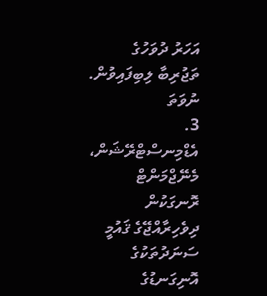އަހަރު ދުވަހުގެ ތަޖުރިބާ ލިބިފައިވުން.
ނުވަތަ
3. އެޑްމިނސްޓްރޭޝަން، މެނޭޖްމަންޓް ރޮނގަކުން ދިވެހިރާއްޖޭގެ ޤައުމީ ސަނަދުތަކުގެ އޮނިގަނޑުގެ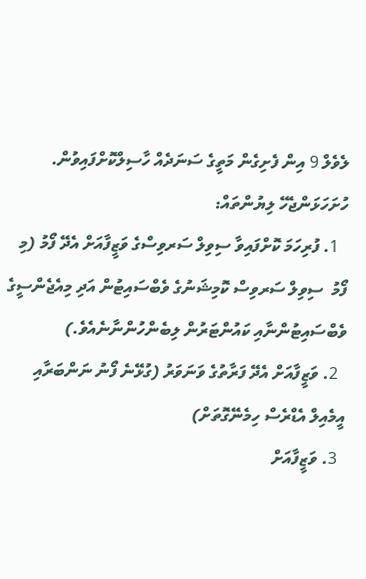ލެވެލް 9 އިން ފެށިގެން މަތީގެ ސަނަދެއް ހާސިލްކޮށްފައިވުން.
ހުށަހަޅަންޖެހޭ ލިޔުންތައް:
  1. ފުރިހަމަ ކޮށްފައިވާ ސިވިލް ސަރވިސްގެ ވަޒީފާއަށް އެދޭ ފޯމު (މި ފޯމު  ސިވިލް ސަރވިސް ކޮމިޝަނުގެ ވެބްސައިޓުން އަދި މިއެޖެންސީގެ ވެބްސައިޓުންނާއި ކައުންޓަރުން ލިބެންހުންނާނެއެވެ.)
  2. ވަޒީފާއަށް އެދޭ ފަރާތުގެ ވަނަވަރު (ގުޅޭނެ ފޯނު ނަންބަރާއި އީމެއިލް އެޑްރެސް ހިމެނޭގޮތަށް)
  3. ވަޒީފާއަށް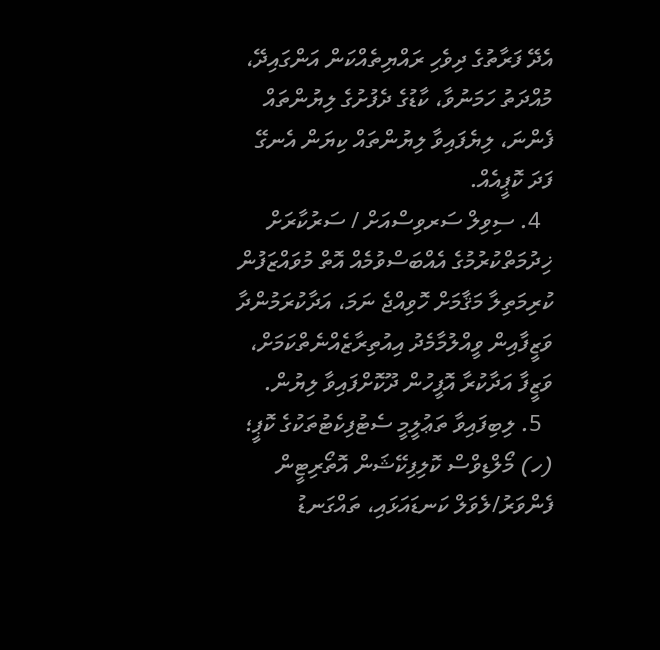އެދޭ ފަރާތުގެ ދިވެހި ރައްޔިތެއްކަން އަންގައިދޭ، މުއްދަތު ހަމަނުވާ، ކާޑުގެ ދެފުށުގެ ލިޔުންތައް ފެންނަ، ލިޔެފައިވާ ލިޔުންތައް ކިޔަން އެނގޭ ފަދަ ކޮޕީއެއް.
  4. ސިވިލް ސަރވިސްއަށް / ސަރުކާރަށް ޚިދުމަތްކުރުމުގެ އެއްބަސްވުމެއް އޮތް މުވައްޒަފުން ކުރިމަތިލާ މަޤާމަށް ހޮވިއްޖެ ނަމަ، އަދާކުރަމުންދާ ވަޒީފާއިން ވީއްލުމާމެދު އިއުތިރާޒެއްނެތްކަމަށް، ވަޒީފާ އަދާކުރާ އޮފީހުން ދޫކޮށްފައިވާ ލިޔުން.
  5. ލިބިފައިވާ ތަޢުލީމީ ސެޓުފިކެޓުތަކުގެ ކޮޕީ؛
(ހ) މޯލްޑިވްސް ކޮލިފިކޭޝަން އޮތޯރިޓީން ފެންވަރު/ލެވަލް ކަނޑައަޅައި، ތައްގަނޑު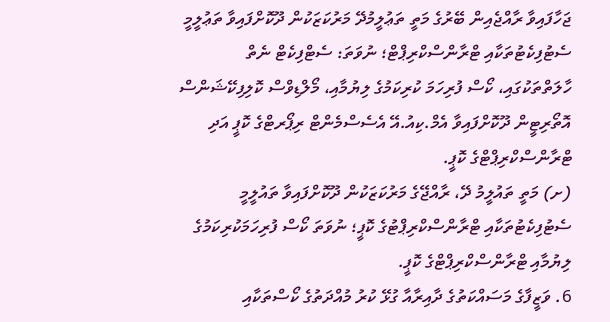ޖަހާފައިވާ ރާއްޖެއިން ބޭރުގެ މަތީ ތަޢުލީމުދޭ މަރުކަޒަކުން ދޫކޮށްފައިވާ ތަޢުލީމީ ސެޓުފިކެޓުތަކާއި ޓްރާންސްކްރިޕްޓް؛ ނުވަތަ: ސެޓްފިކެޓް ނެތް ހާލަތްތަކުގައި، ކޯސް ފުރިހަމަ ކުރިކަމުގެ ލިޔުމާއި، މޯލްޑިވްސް ކޮލިފިކޭޝަންސް އޮތޯރިޓީން ދޫކޮށްފައިވާ އެމް.ކިއު.އޭ އެސެސްމެންޓް ރިޕޯރޓްގެ ކޮޕީ އަދި ޓްރާންސްކްރިޕްޓްގެ ކޮޕީ.
(ށ) މަތީ ތައުލީމު ދޭ، ރާއްޖޭގެ މަރުކަޒަކުން ދޫކޮށްފައިވާ ތައުލީމީ ސެޓުފިކެޓުތަކާއި ޓްރާންސްކްރިޕްޓުގެ ކޮޕީ؛ ނުވަތަ ކޯސް ފުރިހަމަކުރިކަމުގެ ލިޔުމާއި ޓްރާންސްކްރިޕްޓްގެ ކޮޕީ.
6. ވަޒީފާގެ މަސައްކަތުގެ ދާއިރާއާ ގުޅޭ ކުރު މުއްދަތުގެ ކޯސްތަކާއި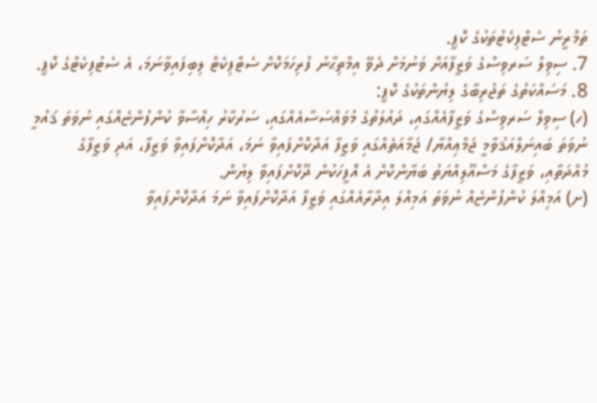ތަމްރީނު ސެޓްފިކެޓުތަކުގެ ކޮޕީ.
7. ސިވިލް ސަރވިސްގެ ވަޒީފާއަށް ވަނުމަށް ދެވޭ އިމްތިޙާނު ފުރިހަމަކޮށް ސެޓްފިކެޓް ލިބިފައިވާނަމަ، އެ ސެޓުފިކެޓްގެ ކޮޕީ.
8. މަސައްކަތުގެ ތަޖުރިބާގެ ލިޔުންތަކުގެ ކޮޕީ:
(ހ) ސިވިލް ސަރވިސްގެ ވަޒީފާއެއްގައި، ދައުލަތުގެ މުވައްސަސާއެއްގައި، ސަރުކާރު ހިއްސާވާ ކުންފުންޏެއްގައި ނުވަތަ ޤައުމީ ނުވަތަ ބައިނަލްއަޤުވާމީ ޖަމްޢިއްޔާ/ ޖަމާއަތެއްގައި ވަޒީފާ އަދާކޮށްފައިވާ ނަމަ، އަދާކޮށްފައިވާ ވަޒީފާ، އަދި ވަޒީފާގެ މުއްދަތާއި، ވަޒީފާގެ މަސްއޫލިއްޔަތު ބަޔާންކޮށް އެ އޮފީހަކުން ދޫކޮށްފައިވާ ލިޔުން.
(ށ) އަމިއްލަ ކުންފުންޏެއް ނުވަތަ އަމިއްލަ އިދާރާއެއްގައި ވަޒީފާ އަދާކޮށްފައިވާ ނަމަ އަދާކޮށްފައިވާ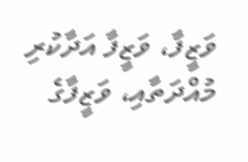ވަޒީފާ، ވަޒީފާ އަދާކުރި މުއްދަތާއި، ވަޒީފާގެ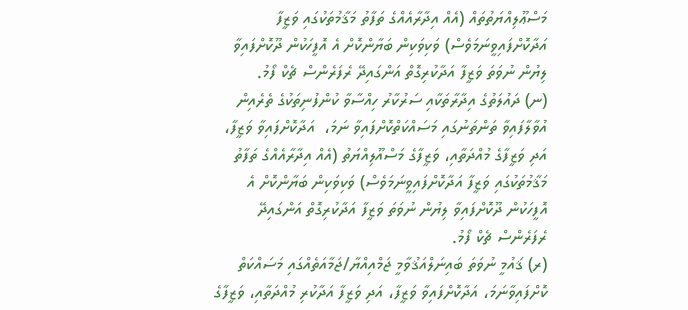މަސްޢޫލިއްޔަތުތައް (އެއް އިދާރާއެއްގެ ތަފާތު މަޤާމުތަކުގައި ވަޒީފާ އަދާކޮށްފައިވީނަމަވެސް) ވަކިވަކިން ބަޔާންކޮށް އެ އޮފީހަކުން ދޫކޮށްފައިވާ ލިޔުން ނުވަތަ ވަޒީފާ އަދާކުރިގޮތް އަންގައިދޭ ރެފަރެންސް ޗެކް ފޯމު.
(ނ) ދައުލަތުގެ އިދާރާތަކާއި ސަރުކާރު ހިއްސާވާ ކުންފުނިތަކުގެ ތެރެއިން އުވާލާފައިވާ ތަންތަނުގައި މަސައްކަތްކޮށްފައިވާ ނަމަ،  އަދާކޮށްފައިވާ ވަޒީފާ، އަދި ވަޒީފާގެ މުއްދަތާއި، ވަޒީފާގެ މަސްއޫލިއްޔަތު (އެއް އިދާރާއެއްގެ ތަފާތު މަޤާމުތަކުގައި ވަޒީފާ އަދާކޮށްފައިވީނަމަވެސް) ވަކިވަކިން ބަޔާންކޮށް އެ އޮފީހަކުން ދޫކޮށްފައިވާ ލިޔުން ނުވަތަ ވަޒީފާ އަދާކުރިގޮތް އަންގައިދޭ ރެފަރެންސް ޗެކް ފޯމު.
(ރ) ޤައުމީ ނުވަތަ ބައިނަލްއަޤުވާމީ ޖަމްއިއްޔާ/ޖަމާއަތެއްގައި މަސައްކަތް ކޮށްފައިވާނަމަ، އަދާކޮށްފައިވާ ވަޒީފާ، އަދި ވަޒީފާ އަދާކުރި މުއްދަތާއި، ވަޒީފާގެ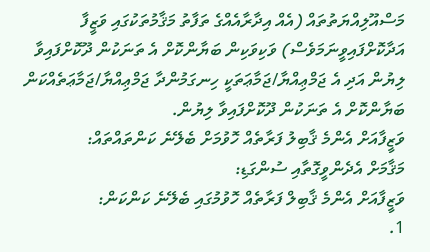މަސްއޫލިއްޔަތުތައް (އެއް އިދާރާއެއްގެ ތަފާތު މަޤާމުތަކުގައި ވަޒީފާ އަދާކޮށްފައިވީނަމަވެސް) ވަކިވަކިން ބަޔާންކޮށް އެ ތަނަކުން ދޫކޮށްފައިވާ ލިޔުން އަދި އެ ޖަމްޢިއްޔާ/ޖަމާޢަތަކީ ހިނގަމުންދާ ޖަމްޢިއްޔާ/ޖަމާޢަތެއްކަން ބަޔާންކޮށް އެ ތަނަކުން ދޫކޮށްފައިވާ ލިޔުން.
ވަޒީފާއަށް އެންމެ ޤާބިލު ފަރާތެއް ހޮވުމަށް ބެލޭނެ ކަންތައްތައް:
މަޤާމަށް އެދެންވީގޮތާއި ސުންގަޑި:
ވަޒީފާއަށް އެންމެ ޤާބިލް ފަރާތެއް ހޮވުމުގައި ބެލޭނެ ކަންކަން:
1.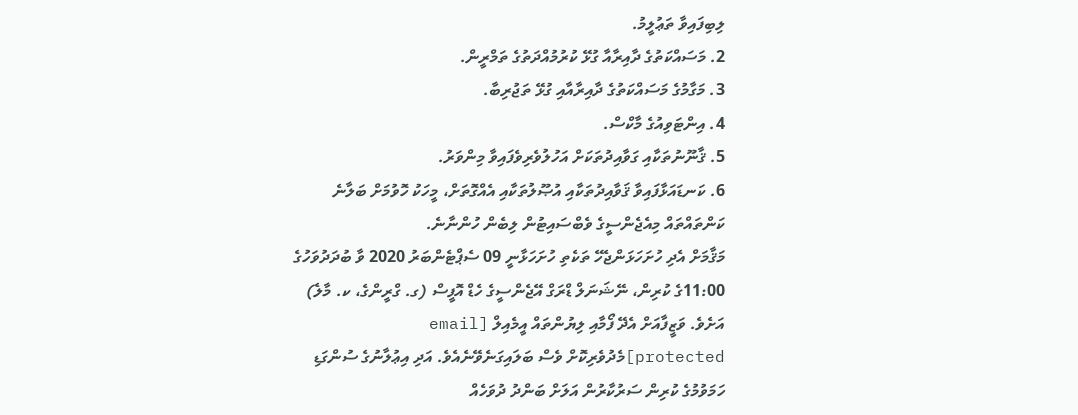ލިބިފައިވާ ތަޢުލީމު.
2. މަސައްކަތުގެ ދާއިރާއާ ގުޅޭ ކުރުމުއްދަތުގެ ތަމްރީން.
3. މަގާމުގެ މަސައްކަތުގެ ދާއިރާއާއި ގުޅޭ ތަޖުރިބާ.
4. އިންޓަވިއުގެ މާކްސް.
5. ޤާނޫނުތަކާއި ގަވާއިދުތަކަށް އަހުލުވެރިވެފައިވާ މިންވަރު.
6. ކަނޑައަޅާފައިވާ ޤަވާއިދުތަކާއި އުޞޫލުތަކާއި އެއްގޮތަށް، މީހަކު ހޮވުމަށް ބަލާނެ ކަންތައްތައް މިއެޖެންސީގެ ވެބްސައިޓުން ލިބެން ހުންނާނެ.
މަޤާމަށް އެދި ހުށަހަޅަންޖެހޭ ތަކެތި ހުށަހަޅާނީ 09 ސެޕްޓެންބަރު 2020 ވާ ބުދަދުވަހުގެ 11:00ގެ ކުރިން، ނޭޝަނަލް ޑްރަގް އޭޖެންސީގެ ހެޑް އޮފީސް (ގ. ގްރީންގެ، ކ. މާލެ) އަށެވެ. ވަޒީފާއަށް އެދޭ ފޯމާއި ލިޔުންތައް އީމެއިލް [email protected]މެދުވެރިކޮށް ވެސް ބަލައިގަނެވޭނެއެވެ. އަދި އިޢުލާނުގެ ސުންގަޑި ހަމަވުމުގެ ކުރިން ސަރުކާރުން އަލަށް ބަންދު ދުވަހެއް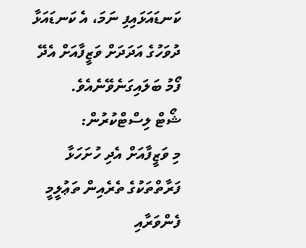ކަނޑައަޅައިފި ނަމަ، އެ ކަނޑައަޅާ ދުވަހުގެ އަދަދަށް ވަޒީފާއަށް އެދޭ ފޯމު ބަލައިގަނެވޭނެއެވެ.
ޝޯޓް ލިސްޓްކުރުން:
މި ވަޒީފާއަށް އެދި ހުށަހަޅާ ފަރާތްތަކުގެ ތެރެއިން ތަޢުލީމީ ފެންވަރާއި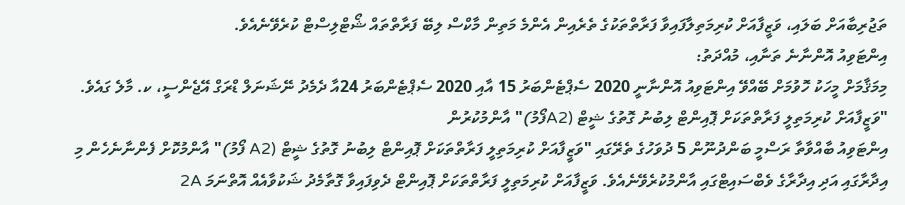ތަޖުރިބާއަށް ބަލައި، ވަޒީފާއަށް ކުރިމަތިލާފައިވާ ފަރާތްތަކުގެ ތެރެއިން އެންމެ މަތިން މާކްސް ލިބޭ ފަރާތްތައް ޝޯޓްލިސްޓް ކުރެވޭނެއެވެ.
އިންޓަވިއު އޮންނާނެ ތަނާއި، މުއްދަތު:
މިމަޤާމަށް މީހަކު ހޮވުމަށް ބޭއްވޭ އިންޓަވިއު އޮންނާނީ 2020 ސެޕްޓެންބަރު 15 އާއި 2020 ސެޕްޓެންބަރު 24އާ ދެމެދު ނޭޝަނަލް ޑްރަގް އޭޖެންސީ، ކ. މާލެ ގައެވެ.
"ވަޒީފާއަށް ކުރިމަތިލީ ފަރާތްތަކަށް ޕޮއިންޓް ލިބުނު ގޮތުގެ ޝީޓް (A2ފޯމު)" އާންމުކުރުން
އިންޓަވިއު ބާއްވާތާ ރަސްމީ ބަންދުނޫން 5 ދުވަހުގެ ތެރޭގައި "ވަޒީފާއަށް ކުރިމަތިލީ ފަރާތްތަކަށް ޕޮއިންޓް ލިބުނު ގޮތުގެ ޝީޓް (A2 ފޯމު)" އާންމުކޮށް ފެންނާނެހެން މި އިދާރާގައި އަދި އިދާރާގެ ވެބްސައިޓްގައި އާންމުކުރެވޭނެއެވެ. ވަޒީފާއަށް ކުރިމަތިލީ ފަރާތްތަކަށް ޕޮއިންޓް ދެވިފައިވާ ގޮތާމެދު ޝަކުވާއެއް އޮތްނަމަ 2A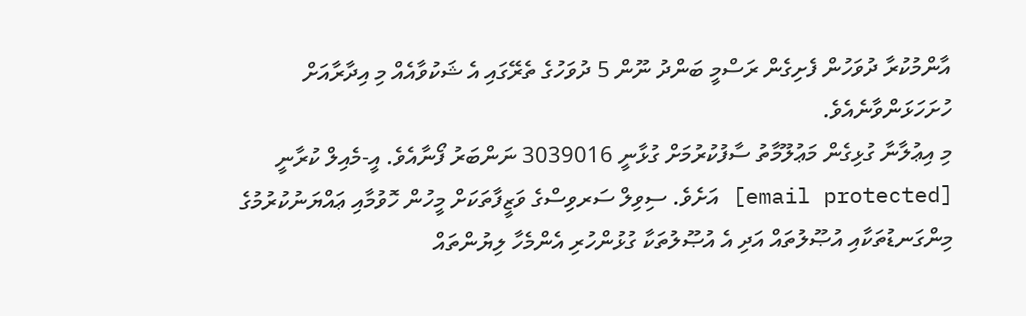އާންމުކުރާ ދުވަހުން ފެށިގެން ރަސްމީ ބަންދު ނޫން 5 ދުވަހުގެ ތެރޭގައި އެ ޝަކުވާއެއް މި އިދާރާއަށް ހުށަހަޅަންވާނެއެވެ.
މި އިޢުލާނާ ގުޅިގެން މަޢުލޫމާތު ސާފުކުރުމަށް ގުޅާނީ 3039016 ނަންބަރު ފޯނާއެވެ. އީ-މެއިލް ކުރާނީ [email protected] އަށެވެ. ސިވިލް ސަރވިސްގެ ވަޒީފާތަކަށް މީހުން ހޮވުމާއި ޢައްޔަނުކުރުމުގެ މިންގަނޑުތަކާއި އުޞޫލުތައް އަދި އެ އުޞޫލުތަކާ ގުޅުންހުރި އެންމެހާ ލިޔުންތައް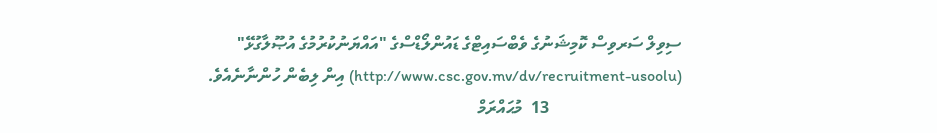ސިވިލް ސަރވިސް ކޮމިޝަނުގެ ވެބްސައިޓްގެ ޑައުންލޯޑްސްގެ "އައްޔަނުކުރުމުގެ އުޞޫލާގުޅޭ" (http://www.csc.gov.mv/dv/recruitment-usoolu) އިން ލިބެން ހުންނާނެއެވެ.
                                13  މުޙައްރަމް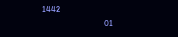1442
                               01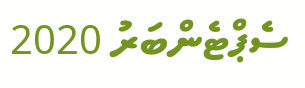ސެޕްޓެންބަރު 2020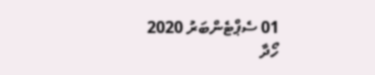01 ސެޕްޓެންބަރު 2020
ހޯދާ